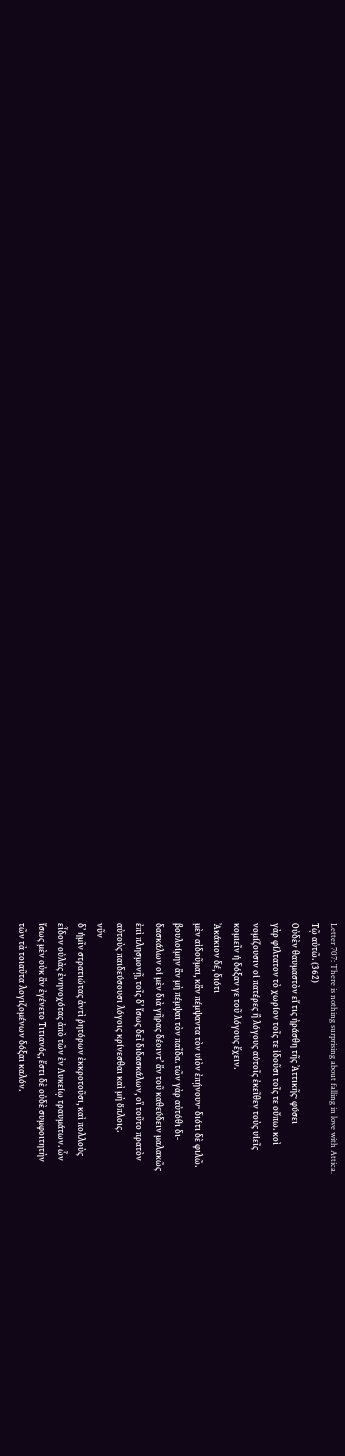Letter 707: There is nothing surprising about falling in love with Attica.
Τῷ αὐτῶ. (362)
Οὐδὲν θαυμαστὸν εἴ τις ἠράσθη τῆς Ἀττικῆς· φύσει
γὰρ φίλτατον τὸ χωρίον τοῖς τε ἰδοῦσι τοῖς τε οὔπω. κοὶ
νομίζουσιν οἱ πατέρες ἢ λόγους αὑτοῖς ἐκεῖθεν τοὺς υἱεῖς
κομιεῖν ἡ δόξαν γε τοῦ λόγους ἔχειν.
Ἀκάκιον δέ, διότι
μὲν αἰδοῦμαι, κἂν πέμψαντα τὸν υἱὸν ἐπῄνουν· διότι δὲ φιλῶ.
βουλοίμην ἂν μὴ πέμψαι τὸν παῖδα. τῶν γὰρ αὐτόθι δι-
δασκάλων οἱ μὲν διὰ γῆρας δέοιντ’ ἂν τοῦ καθεύδειν μαλακῶς
ἐπὶ πλησμονῇ, τοῖς δ’ ἴσως δεῖ διδασκάλων, οἳ τοῦτο πρατὸν
αὐτοὺς παιδεύσουσι λόγοις κρίνεσθαι καὶ μὴ ὅπλοις.
νῦν
δ’ ἡμῖν στρατιώτας ἀντὶ ῥητόρων ἐκκροτοῦσι, καὶ πολλοὺς
εἶδον οὐλὰς ἐνηνοχότας ἀπὸ τῶν ἐν Λυκείῳ τραυμάτων. ὧν
ἴσως μὲν οὐκ ἂν ἐγένετο Τιτιανός, ἔστι δὲ οὐδὲ συμφοιτητὴν
τῶν τὰ τοιαῦτα λογιζομένων δόξαι καλόν.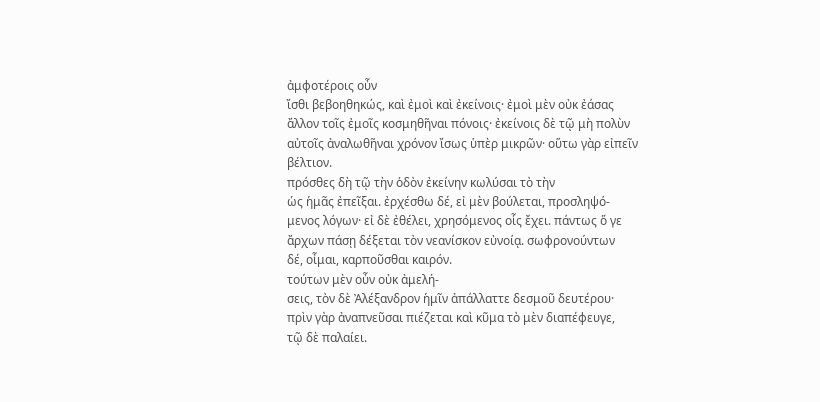ἀμφοτέροις οὖν
ἴσθι βεβοηθηκώς, καὶ ἐμοὶ καὶ ἐκείνοις· ἐμοὶ μὲν οὐκ ἐάσας
ἄλλον τοῖς ἐμοῖς κοσμηθῆναι πόνοις· ἐκείνοις δὲ τῷ μὴ πολὺν
αὐτοῖς ἀναλωθῆναι χρόνον ἴσως ὑπὲρ μικρῶν· οὕτω γὰρ εἰπεῖν
βέλτιον.
πρόσθες δὴ τῷ τὴν ὁδὸν ἐκείνην κωλύσαι τὸ τὴν
ὡς ἡμᾶς ἐπεῖξαι. ἐρχέσθω δέ, εἰ μὲν βούλεται, προσληψό-
μενος λόγων· εἰ δὲ ἐθέλει, χρησόμενος οἷς ἔχει. πάντως ὅ γε
ἄρχων πάσῃ δέξεται τὸν νεανίσκον εὐνοίᾳ. σωφρονούντων
δέ, οἶμαι, καρποῦσθαι καιρόν.
τούτων μὲν οὖν οὐκ ἀμελή-
σεις, τὸν δὲ Ἀλέξανδρον ἡμῖν ἀπάλλαττε δεσμοῦ δευτέρου·
πρὶν γὰρ ἀναπνεῦσαι πιέζεται καὶ κῦμα τὸ μὲν διαπέφευγε,
τῷ δὲ παλαίει.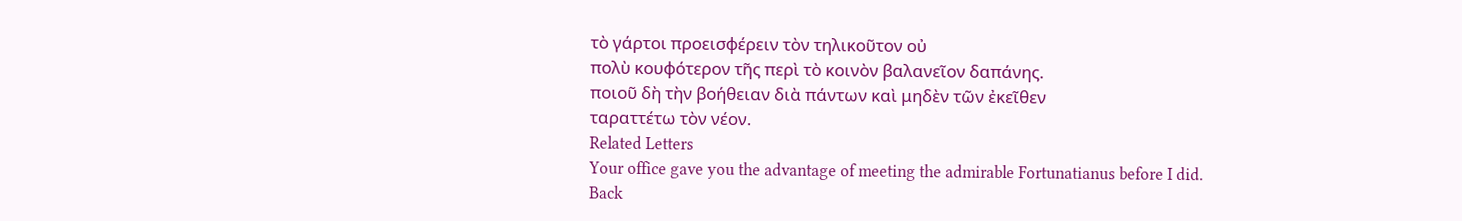τὸ γάρτοι προεισφέρειν τὸν τηλικοῦτον οὐ
πολὺ κουφότερον τῆς περὶ τὸ κοινὸν βαλανεῖον δαπάνης.
ποιοῦ δὴ τὴν βοήθειαν διὰ πάντων καὶ μηδὲν τῶν ἐκεῖθεν
ταραττέτω τὸν νέον.
Related Letters
Your office gave you the advantage of meeting the admirable Fortunatianus before I did.
Back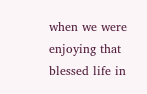when we were enjoying that blessed life in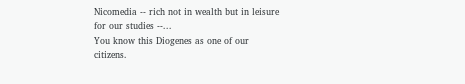Nicomedia -- rich not in wealth but in leisure for our studies --...
You know this Diogenes as one of our citizens.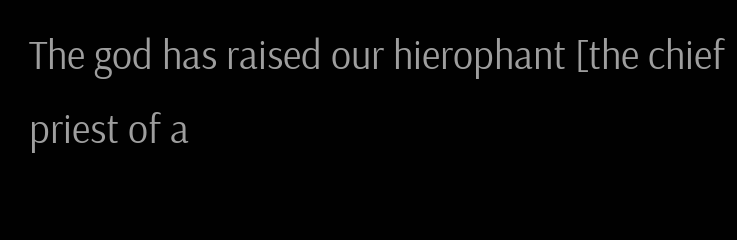The god has raised our hierophant [the chief priest of a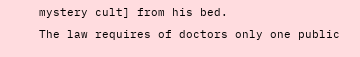mystery cult] from his bed.
The law requires of doctors only one public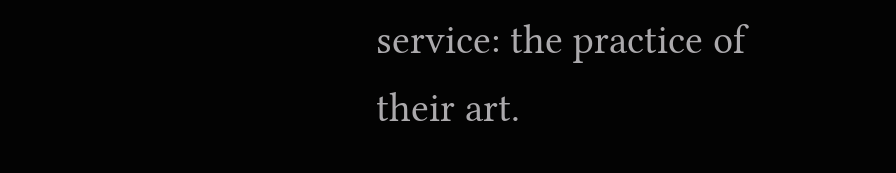service: the practice of their art.